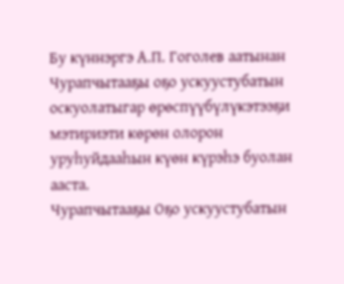Бу күннэргэ А.П. Гоголев аатынан Чурапчытааҕы оҕо ускуустубатын оскуолатыгар өрөспүүбүлүкэтээҕи мэтириэти көрөн олорон уруһуйдааһын күөн күрэһэ буолан ааста.
Чурапчытааҕы Оҕо ускуустубатын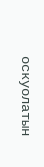оскуолатын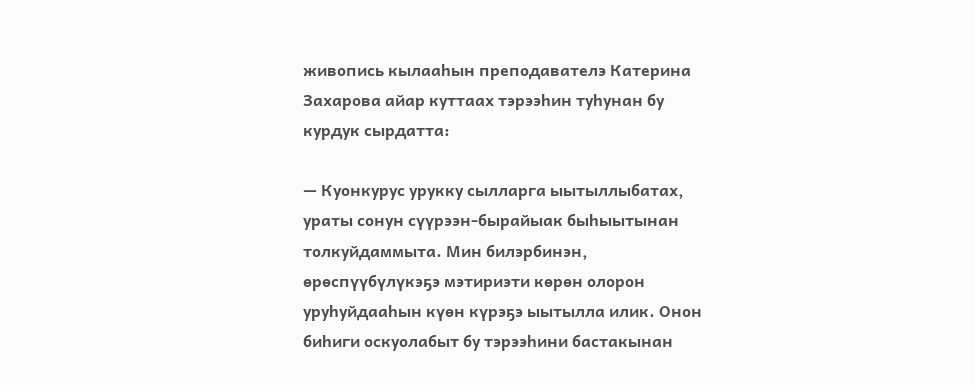живопись кылааһын преподавателэ Катерина Захарова айар куттаах тэрээһин туһунан бу курдук сырдатта:

— Куонкурус урукку сылларга ыытыллыбатах, ураты сонун сүүрээн-бырайыак быһыытынан толкуйдаммыта. Мин билэрбинэн, өрөспүүбүлүкэҕэ мэтириэти көрөн олорон уруһуйдааһын күөн күрэҕэ ыытылла илик. Онон биһиги оскуолабыт бу тэрээһини бастакынан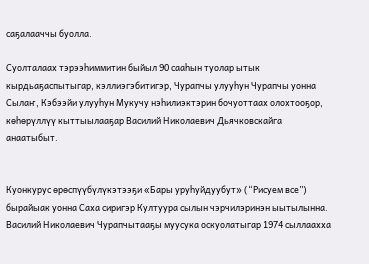саҕалааччы буолла.

Суолталаах тэрээһиммитин быйыл 90 сааһын туолар ытык кырдьаҕаспытыгар, кэллиэгэбитигэр, Чурапчы улууһун Чурапчы уонна Сылаҥ, Кэбээйи улууһун Мукучу нэһилиэктэрин бочуоттаах олохтооҕор, көһөрүллүү кыттыылааҕар Василий Николаевич Дьячковскайга анаатыбыт.


Куонкурус өрөспүүбүлүкэтээҕи «Бары уруһуйдуубут» (“Рисуем все”) бырайыак уонна Саха сиригэр Култуура сылын чэрчилэринэн ыытылынна.
Василий Николаевич Чурапчытааҕы муусука оскуолатыгар 1974 сыллаахха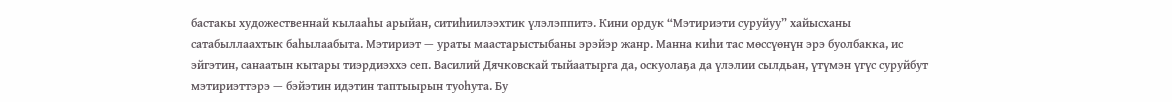бастакы художественнай кылааһы арыйан, ситиһиилээхтик үлэлэппитэ. Кини ордук “Мэтириэти суруйуу” хайысханы сатабыллаахтык баһылаабыта. Мэтириэт — ураты маастарыстыбаны эрэйэр жанр. Манна киһи тас мөссүөнүн эрэ буолбакка, ис эйгэтин, санаатын кытары тиэрдиэххэ сеп. Василий Дячковскай тыйаатырга да, оскуолаҕа да үлэлии сылдьан, үтүмэн үгүс суруйбут мэтириэттэрэ — бэйэтин идэтин таптыырын туоһута. Бу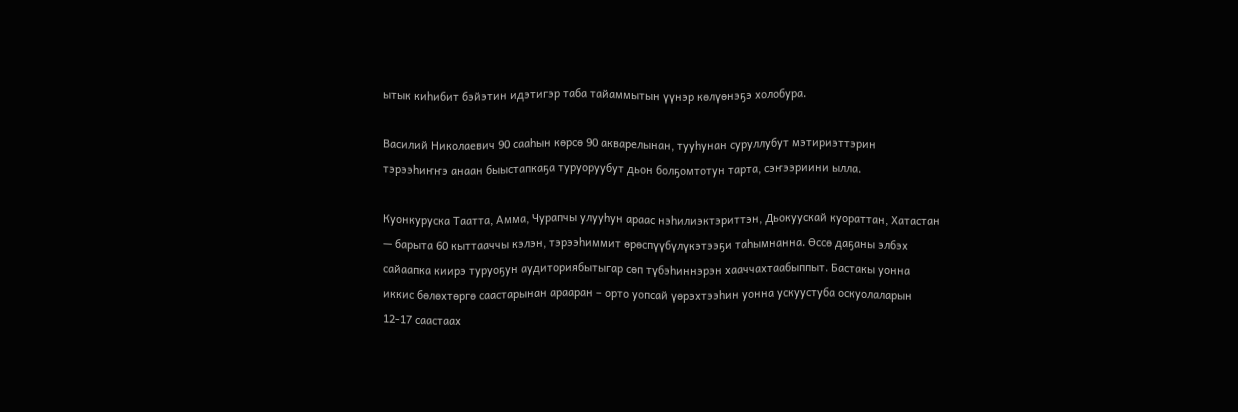ытык киһибит бэйэтин идэтигэр таба тайаммытын үүнэр көлүөнэҕэ холобура.

Василий Николаевич 90 сааһын көрсө 90 акварелынан, тууһунан суруллубут мэтириэттэрин тэрээһиҥҥэ анаан быыстапкаҕа туруоруубут дьон болҕомтотун тарта, сэҥээриини ылла.

Куонкуруска Таатта, Амма, Чурапчы улууһун араас нэһилиэктэриттэн, Дьокуускай куораттан, Хатастан — барыта 60 кыттааччы кэлэн, тэрээһиммит өрөспүүбүлүкэтээҕи таһымнанна. Өссө даҕаны элбэх сайаапка киирэ туруоҕун аудиториябытыгар сөп түбэһиннэрэн хааччахтаабыппыт. Бастакы уонна иккис бөлөхтөргө саастарынан арааран – орто уопсай үөрэхтээһин уонна ускуустуба оскуолаларын 12-17 саастаах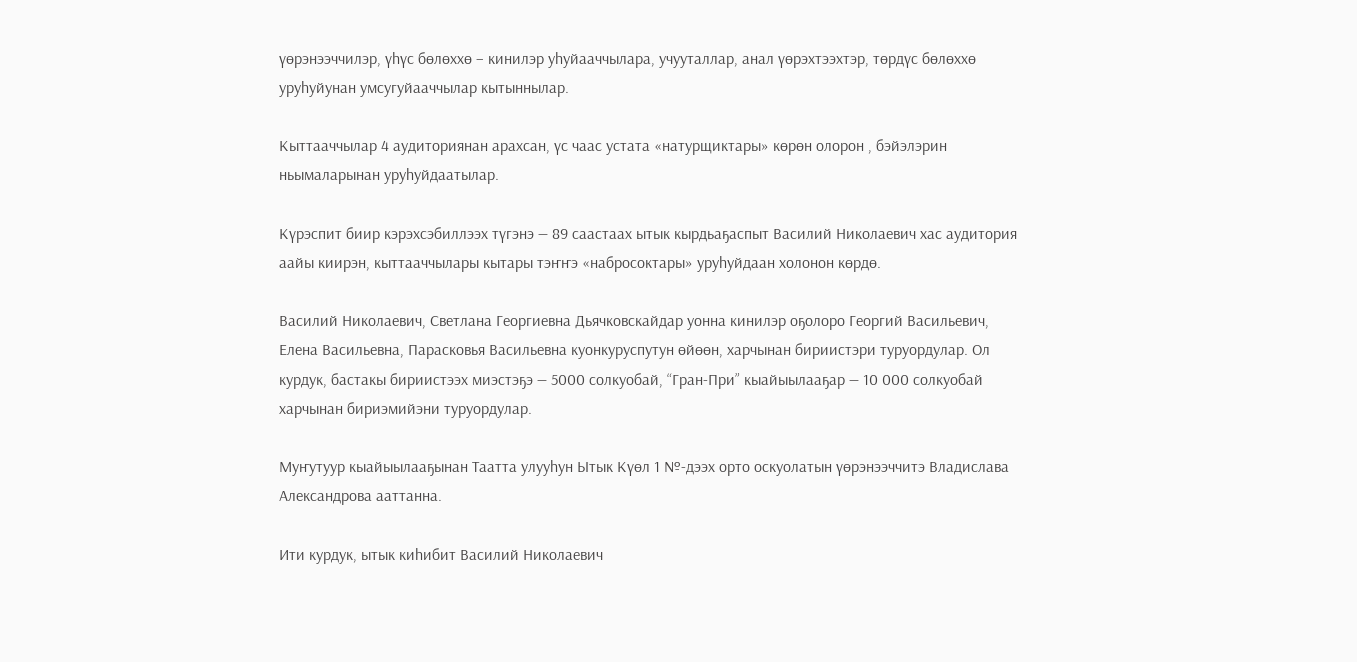үөрэнээччилэр, үһүс бөлөххө – кинилэр уһуйааччылара, учууталлар, анал үөрэхтээхтэр, төрдүс бөлөххө уруһуйунан умсугуйааччылар кытыннылар.

Кыттааччылар 4 аудиториянан арахсан, үс чаас устата «натурщиктары» көрөн олорон , бэйэлэрин ньымаларынан уруһуйдаатылар.

Күрэспит биир кэрэхсэбиллээх түгэнэ — 89 саастаах ытык кырдьаҕаспыт Василий Николаевич хас аудитория аайы киирэн, кыттааччылары кытары тэҥҥэ «набросоктары» уруһуйдаан холонон көрдө.

Василий Николаевич, Светлана Георгиевна Дьячковскайдар уонна кинилэр оҕолоро Георгий Васильевич, Елена Васильевна, Парасковья Васильевна куонкуруспутун өйөөн, харчынан бириистэри туруордулар. Ол курдук, бастакы бириистээх миэстэҕэ — 5000 солкуобай, “Гран-При” кыайыылааҕар — 10 000 солкуобай харчынан бириэмийэни туруордулар.

Муҥутуур кыайыылааҕынан Таатта улууһун Ытык Күөл 1 №-дээх орто оскуолатын үөрэнээччитэ Владислава Александрова ааттанна.

Ити курдук, ытык киһибит Василий Николаевич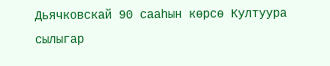Дьячковскай 90 сааһын көрсө Култуура сылыгар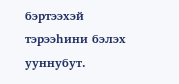бэртээхэй тэрээһини бэлэх ууннубут.